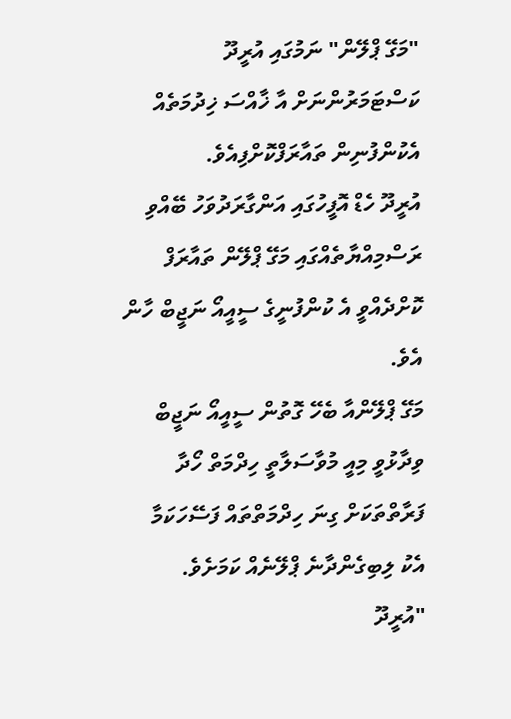"މަގޭ ޕްލޭން" ނަމުގައި އުރީދޫ ކަސްޓަމަރުންނަށް އާ ޚާއްސަ ޚިދުމަތެއް އެކުންފުނިން ތައާރަފްކޮށްފިއެވެ.
އުރީދޫ ހެޑް އޮފީހުގައި އަންގާރަދުވަހު ބޭއްވި ރަސްމިއްޔާތެއްގައި މަގޭ ޕްލޭން ތައާރަފް ކޮށްދެއްވީ އެ ކުންފުނީގެ ސީއީއޯ ނަޖީބް ހާން އެވެ.
މަގޭ ޕްލޭންއާ ބެހޭ ގޮތުން ސީއީއޯ ނަޖީބް ވިދާޅުވީ މިއީ މުވާސަލާތީ ހިދްމަތް ހޯދާ ފަރާތްތަކަށް ގިނަ ހިދްމަތްތައް ފަސޭހަކަމާ އެކު ލިބިގެންދާނެ ޕްލޭނެއް ކަމަށެވެ.
"އުރީދޫ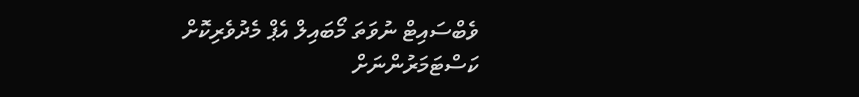ވެބްސައިޓް ނުވަތަ މޯބައިލް އެޕް މެދުވެރިކޮށް ކަސްޓަމަރުންނަށް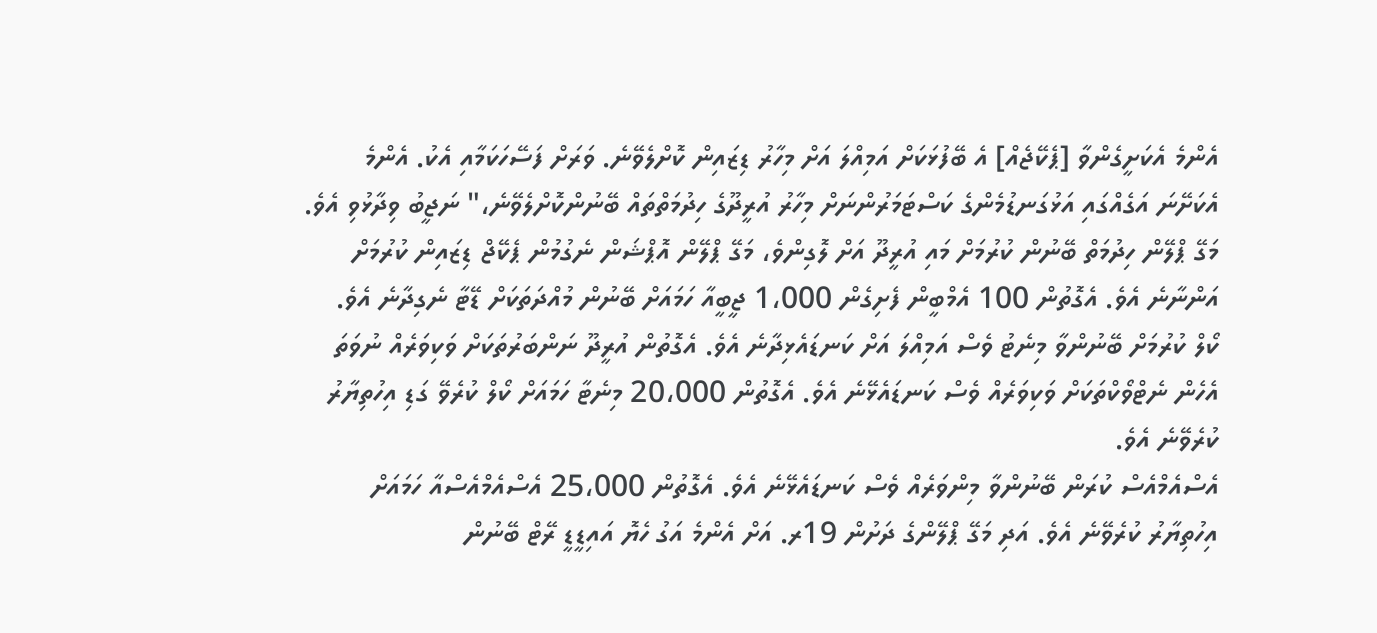އެންމެ އެކަށީގެންވާ [ޕެކޭޖެއް] އެ ބޭފުޅަކަށް އަމިއްލަ އަށް މިހާރު ޑިޒައިން ކޮށްލެވޭނެ. ވަރަށް ފަސޭހަކަމާއި އެކު. އެންމެ އެކަށޭނަ އަގެއްގައި އަޅުގަނޑުމެންގެ ކަސްޓަމަރުންނަށް މިހާރު އުރީދޫގެ ހިދުމަތްތައް ބޭނުންކޮށްލެވޭނެ،" ނަޖީބު ވިދާޅުވި އެވެ.
މަގޭ ޕްލޭން ހިދުމަތް ބޭނުން ކުރުމަށް މައި އުރީދޫ އަށް ލޮގިންވެ، މަގޭ ޕްލޭން އޮޕްޝަން ނެގުމުން ޕެކޭޖް ޑިޒައިން ކުރުމަށް އަންނާނެ އެވެ. އެގޮތުން 100 އެމްބީން ފެށިގެން 1،000 ޖީބީއާ ހަމައަށް ބޭނުން މުއްދަތަކަށް ޑޭޓާ ނެގިދާނެ އެވެ. ކޯލް ކުރުމަށް ބޭނުންވާ މިނެޓު ވެސް އަމިއްލަ އަށް ކަނޑައެޅިދާނެ އެވެ. އެގޮތުން އުރީދޫ ނަންބަރުތަކަށް ވަކިވަރެއް ނުވަތަ އެހެން ނެޓްވޯކްތަކަށް ވަކިވަރެއް ވެސް ކަނޑައެޅޭނެ އެވެ. އެގޮތުން 20،000 މިނެޓާ ހަމައަށް ކޯލް ކުރެވޭ ގަޑި އިހުތިޔާރު ކުރެވޭނެ އެވެ.
އެސްއެމްއެސް ކުރަން ބޭނުންވާ މިންވަރެއް ވެސް ކަނޑައެޅޭނެ އެވެ. އެގޮތުން 25،000 އެސްއެމްއެސްއާ ހަމައަށް އިހުތިޔާރު ކުރެވޭނެ އެވެ. އަދި މަގޭ ޕްލޭންގެ ދަށުން 19ރ. އަށް އެންމެ އަގު ހެޔޮ އައިޑީޑީ ރޭޓް ބޭނުން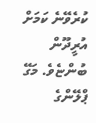ކުރެވޭނެ ކަމަށް އުރީދޫން ބުންޏެވެ. މަގޭ ޕްލޭންގެ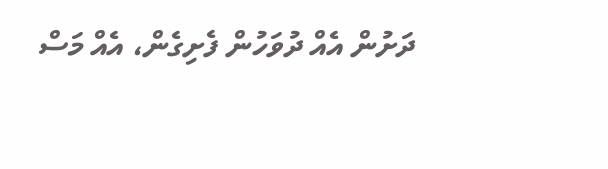ދަށުން އެއް ދުވަހުން ފެށިގެން، އެއް މަސް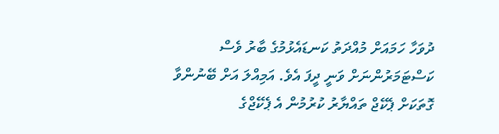ދުވަހާ ހަމައަށް މުއްދަތު ކަނޑައެޅުމުގެ ބާރު ވެސް ކަސްޓަމަރުންނަށް ވަނީ ދީފަ އެވެ. އަމިއްލަ އަށް ބޭނުންވާ ގޮތަކަށް ޕެކޭޖް ތައްޔާރު ކުރުމުން އެ ޕެކޭޖްގެ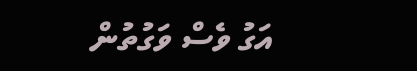އަގު ވެސް ވަގުތުން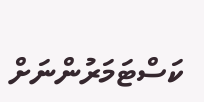ކަސްޓަމަރުންނަށް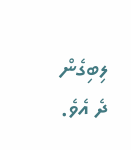ލިބިގެން ދެ އެވެ.